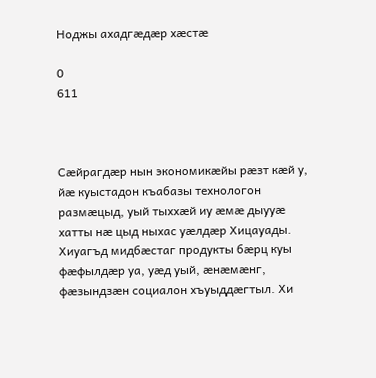Ноджы ахадгæдæр хæстæ

0
611



Сæйрагдæр нын экономикæйы рæзт кæй у, йæ куыстадон къабазы технологон размæцыд, уый тыххæй иу æмæ дыууæ хатты нæ цыд ныхас уæлдæр Хицауады. Хиуагъд мидбæстаг продукты бæрц куы фæфылдæр уа, уæд уый, æнæмæнг, фæзындзæн социалон хъуыддæгтыл. Хи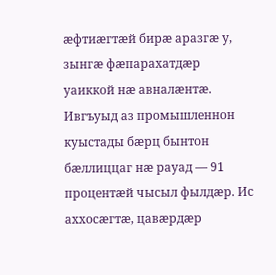æфтиæгтæй бирæ аразгæ у, зынгæ фæпарахатдæр уаиккой нæ авналæнтæ. Ивгъуыд аз промышленнон куыстады бæрц бынтон бæллиццаг нæ рауад — 91 процентæй чысыл фылдæр. Ис аххосæгтæ, цавæрдæр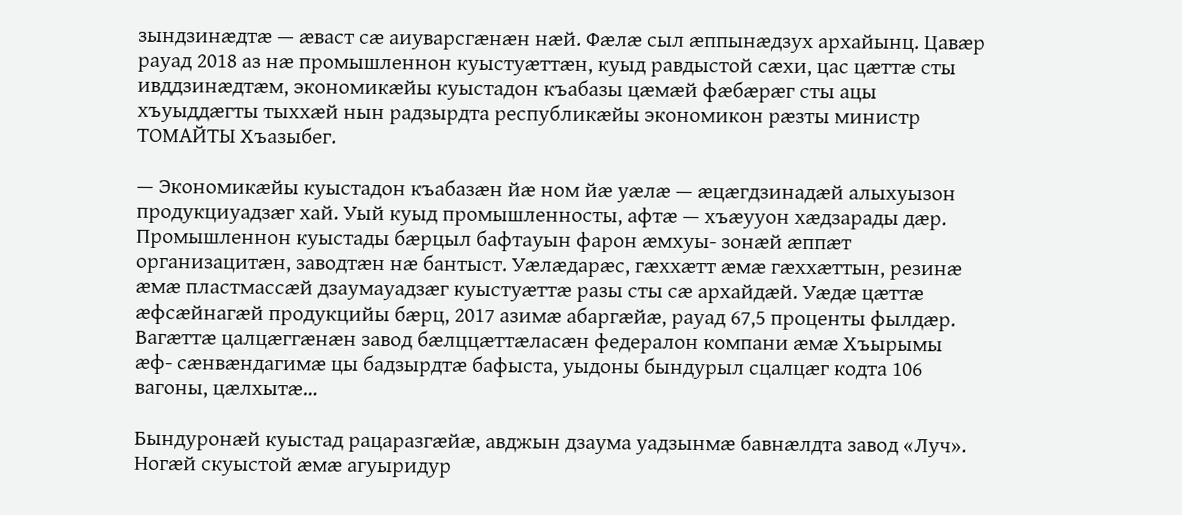зындзинæдтæ — æваст сæ аиуварсгæнæн нæй. Фæлæ сыл æппынæдзух архайынц. Цавæр рауад 2018 аз нæ промышленнон куыстуæттæн, куыд равдыстой сæхи, цас цæттæ сты ивддзинæдтæм, экономикæйы куыстадон къабазы цæмæй фæбæрæг сты ацы хъуыддæгты тыххæй нын радзырдта республикæйы экономикон рæзты министр ТОМАЙТЫ Хъазыбег.

— Экономикæйы куыстадон къабазæн йæ ном йæ уæлæ — æцæгдзинадæй алыхуызон продукциуадзæг хай. Уый куыд промышленносты, афтæ — хъæууон хæдзарады дæр. Промышленнон куыстады бæрцыл бафтауын фарон æмхуы- зонæй æппæт организацитæн, заводтæн нæ бантыст. Уæлæдарæс, гæххæтт æмæ гæххæттын, резинæ æмæ пластмассæй дзаумауадзæг куыстуæттæ разы сты сæ архайдæй. Уæдæ цæттæ æфсæйнагæй продукцийы бæрц, 2017 азимæ абаргæйæ, рауад 67,5 проценты фылдæр. Вагæттæ цалцæггæнæн завод бæлццæттæласæн федералон компани æмæ Хъырымы æф- сæнвæндагимæ цы бадзырдтæ бафыста, уыдоны бындурыл сцалцæг кодта 106 вагоны, цæлхытæ…

Бындуронæй куыстад рацаразгæйæ, авджын дзаума уадзынмæ бавнæлдта завод «Луч». Ногæй скуыстой æмæ агуыридур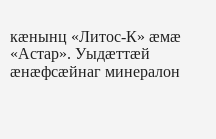кæнынц «Литос-К» æмæ «Астар». Уыдæттæй æнæфсæйнаг минералон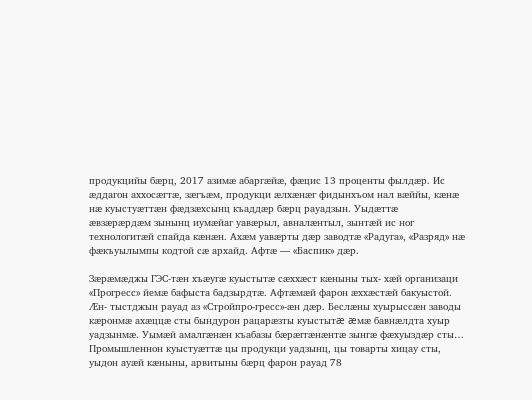продукцийы бæрц, 2017 азимæ абаргæйæ, фæцис 13 проценты фылдæр. Ис æддагон аххосæгтæ, зæгъæм, продукци æлхæнæг фидынхъом нал вæййы, кæнæ нæ куыстуæттæн фæдзæхсынц къаддæр бæрц рауадзын. Уыдæттæ æвзæрæрдæм зынынц иумæйаг уавæрыл, авналæнтыл, зынтæй ис ног технологитæй спайда кæнæн. Ахæм уавæрты дæр заводтæ «Радуга», «Разряд» нæ фæкъуылымпы кодтой сæ архайд. Афтæ — «Баспик» дæр.

Зæрæмæджы ГЭС-тæн хъæугæ куыстытæ сæххæст кæныны тых- хæй организаци «Прогресс» йемæ бафыста бадзырдтæ. Афтæмæй фарон æххæстæй бакуыстой. Æн- тыстджын рауад аз «Стройпро-гресс»-æн дæр. Беслæны хуырыссæн заводы кæронмæ ахæццæ сты бындурон рацарæзты куыстытæ æмæ бавнæлдта хуыр уадзынмæ. Уымæй амалгæнæн къабазы бæрæггæнæнтæ зынгæ фæхуыздæр сты… Промышленнон куыстуæттæ цы продукци уадзынц, цы товарты хицау сты, уыдон ауæй кæныны, арвитыны бæрц фарон рауад 78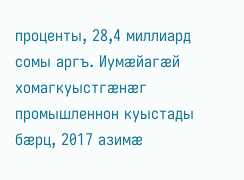проценты, 28,4 миллиард сомы аргъ. Иумæйагæй хомагкуыстгæнæг промышленнон куыстады бæрц, 2017 азимæ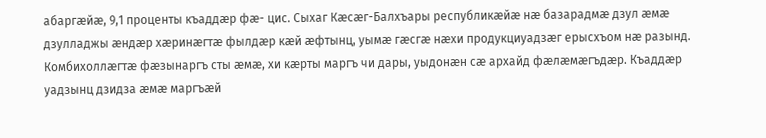абаргæйæ, 9,1 проценты къаддæр фæ- цис. Сыхаг Кæсæг-Балхъары республикæйæ нæ базарадмæ дзул æмæ дзулладжы æндæр хæринæгтæ фылдæр кæй æфтынц, уымæ гæсгæ нæхи продукциуадзæг ерысхъом нæ разынд. Комбихоллæгтæ фæзынаргъ сты æмæ, хи кæрты маргъ чи дары, уыдонæн сæ архайд фæлæмæгъдæр. Къаддæр уадзынц дзидза æмæ маргъæй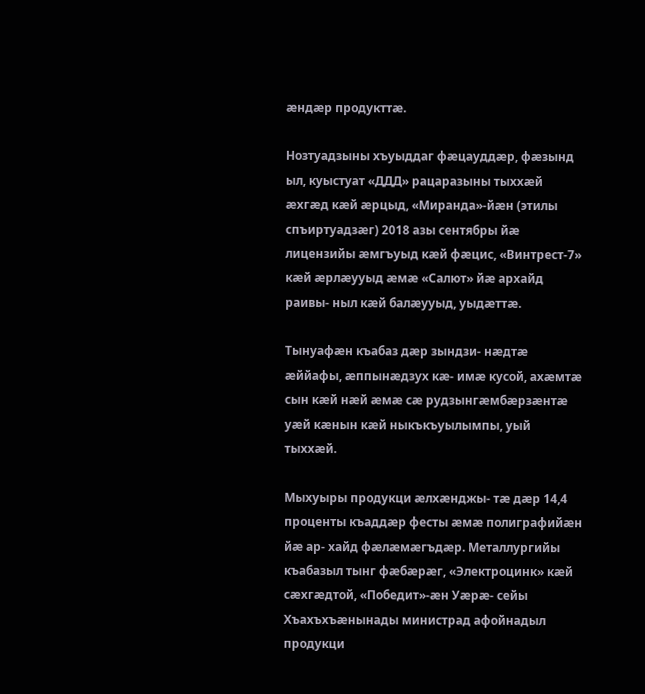æндæр продукттæ.

Нозтуадзыны хъуыддаг фæцауддæр, фæзынд ыл, куыстуат «ДДД» рацаразыны тыххæй æхгæд кæй æрцыд, «Миранда»-йæн (этилы спъиртуадзæг) 2018 азы сентябры йæ лицензийы æмгъуыд кæй фæцис, «Винтрест-7» кæй æрлæууыд æмæ «Салют» йæ архайд раивы- ныл кæй балæууыд, уыдæттæ.

Тынуафæн къабаз дæр зындзи- нæдтæ æййафы, æппынæдзух кæ- имæ кусой, ахæмтæ сын кæй нæй æмæ сæ рудзынгæмбæрзæнтæ уæй кæнын кæй ныкъкъуылымпы, уый тыххæй.

Мыхуыры продукци æлхæнджы- тæ дæр 14,4 проценты къаддæр фесты æмæ полиграфийæн йæ ар- хайд фæлæмæгъдæр. Металлургийы къабазыл тынг фæбæрæг, «Электроцинк» кæй сæхгæдтой, «Победит»-æн Уæрæ- сейы Хъахъхъæнынады министрад афойнадыл продукци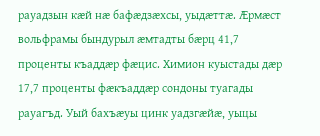рауадзын кæй нæ бафæдзæхсы, уыдæттæ. Æрмæст вольфрамы бындурыл æмтадты бæрц 41,7 проценты къаддæр фæцис. Химион куыстады дæр 17,7 проценты фæкъаддæр сондоны туагады рауагъд. Уый бахъæуы цинк уадзгæйæ, уыцы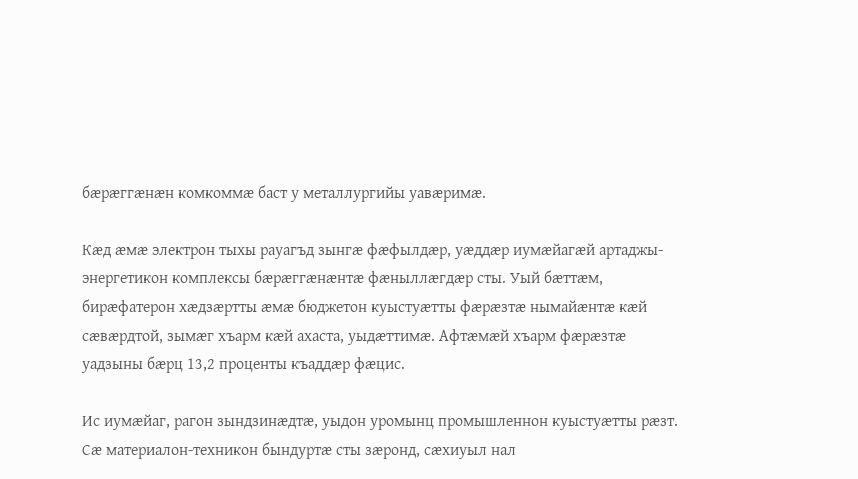бæрæггæнæн комкоммæ баст у металлургийы уавæримæ.

Кæд æмæ электрон тыхы рауагъд зынгæ фæфылдæр, уæддæр иумæйагæй артаджы-энергетикон комплексы бæрæггæнæнтæ фæныллæгдæр сты. Уый бæттæм, бирæфатерон хæдзæртты æмæ бюджетон куыстуæтты фæрæзтæ нымайæнтæ кæй сæвæрдтой, зымæг хъарм кæй ахаста, уыдæттимæ. Афтæмæй хъарм фæрæзтæ уадзыны бæрц 13,2 проценты къаддæр фæцис.

Ис иумæйаг, рагон зындзинæдтæ, уыдон уромынц промышленнон куыстуæтты рæзт. Сæ материалон-техникон бындуртæ сты зæронд, сæхиуыл нал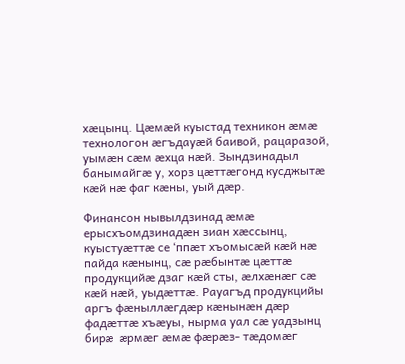хæцынц. Цæмæй куыстад техникон æмæ технологон æгъдауæй баивой, рацаразой, уымæн сæм æхца нæй. Зындзинадыл банымайгæ у, хорз цæттæгонд кусджытæ кæй нæ фаг кæны, уый дæр.

Финансон нывылдзинад æмæ ерысхъомдзинадæн зиан хæссынц, куыстуæттæ се ‘ппæт хъомысæй кæй нæ пайда кæнынц, сæ рæбынтæ цæттæ продукцийæ дзаг кæй сты, æлхæнæг сæ кæй нæй, уыдæттæ. Рауагъд продукцийы аргъ фæныллæгдæр кæнынæн дæр фадæттæ хъæуы, нырма уал сæ уадзынц бирæ æрмæг æмæ фæрæз- тæдомæг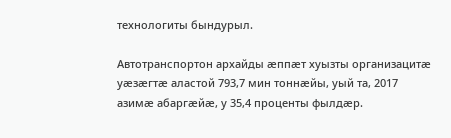технологиты бындурыл.

Автотранспортон архайды æппæт хуызты организацитæ уæзæгтæ аластой 793,7 мин тоннæйы, уый та, 2017 азимæ абаргæйæ, у 35,4 проценты фылдæр.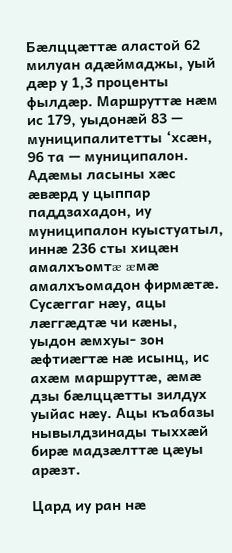Бæлццæттæ аластой 62 милуан адæймаджы, уый дæр у 1,3 проценты фылдæр. Маршруттæ нæм ис 179, уыдонæй 83 — муниципалитетты ‘хсæн, 96 та — муниципалон. Адæмы ласыны хæс æвæрд у цыппар паддзахадон, иу муниципалон куыстуатыл, иннæ 236 сты хицæн амалхъомтæ æмæ амалхъомадон фирмæтæ. Сусæггаг нæу, ацы лæггæдтæ чи кæны, уыдон æмхуы- зон æфтиæгтæ нæ исынц, ис ахæм маршруттæ, æмæ дзы бæлццæтты зилдух уыйас нæу. Ацы къабазы нывылдзинады тыххæй бирæ мадзæлттæ цæуы арæзт.

Цард иу ран нæ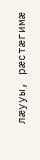лæууы, рæстæгимæ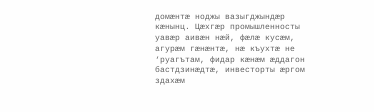домæнтæ ноджы вазыгджындæр кæнынц. Цæхгæр промышленносты уавæр аивæн нæй, фæлæ кусæм, агурæм гæнæнтæ, нæ къухтæ не ‘руагътам, фидар кæнæм æддагон бастдзинæдтæ, инвесторты æргом здахæм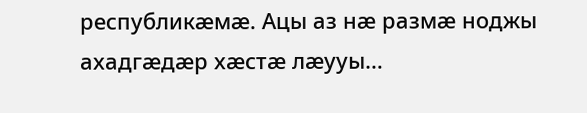республикæмæ. Ацы аз нæ размæ ноджы ахадгæдæр хæстæ лæууы…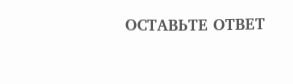ОСТАВЬТЕ ОТВЕТ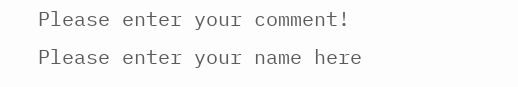Please enter your comment!
Please enter your name here